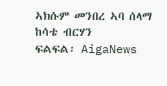ኣክሱም መንበረ ኣባ ሰላማ ከሳቴ ብርሃን
ፍልፍል፡ AigaNews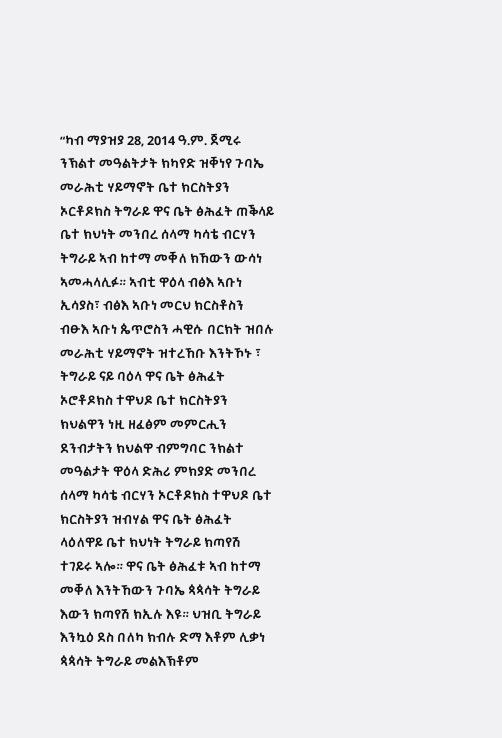“ካብ ማያዝያ 28, 2014 ዓ.ም. ጀሚሩ ንኽልተ መዓልትታት ክካየድ ዝቐነየ ጉባኤ መራሕቲ ሃይማኖት ቤተ ክርስትያን ኦርቶዶክስ ትግራይ ዋና ቤት ፅሕፈት ጠቕላይ ቤተ ክህነት መንበረ ሰላማ ካሳቴ ብርሃን ትግራይ ኣብ ከተማ መቐለ ክኸውን ውሳነ ኣመሓላሊፉ። ኣብቲ ዋዕላ ብፅእ ኣቡነ ኢሳያስ፣ ብፅእ ኣቡነ መርህ ክርስቶስን ብፁእ ኣቡነ ጴጥሮስን ሓዊሱ በርክት ዝበሉ መራሕቲ ሃይማኖት ዝተረኸቡ እንትኾኑ ፣ ትግራይ ናይ ባዕላ ዋና ቤት ፅሕፈት ኦሮቶዶክስ ተዋህዶ ቤተ ክርስትያን ክህልዋን ነዚ ዘፈፅም መምርሒን ደንብታትን ክህልዋ ብምግባር ንክልተ መዓልታት ዋዕላ ድሕሪ ምክያድ መንበረ ሰላማ ካሳቴ ብርሃን ኦርቶዶክስ ተዋህዶ ቤተ ክርስትያን ዝብሃል ዋና ቤት ፅሕፈት ላዕለዋይ ቤተ ክህነት ትግራይ ክጣየሽ ተገይሩ ኣሎ። ዋና ቤት ፅሕፈቱ ኣብ ከተማ መቐለ እንትኸውን ጉባኤ ጳጳሳት ትግራይ እውን ክጣየሽ ክኢሉ እዩ። ህዝቢ ትግራይ እንኳዕ ደስ በለካ ክብሉ ድማ እቶም ሊቃነ ጳጳሳት ትግራይ መልእኽቶም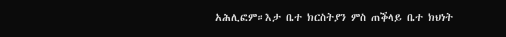አሕሊፎም።እታ ቤተ ክርስትያን ምስ ጠቕላይ ቤተ ክህነት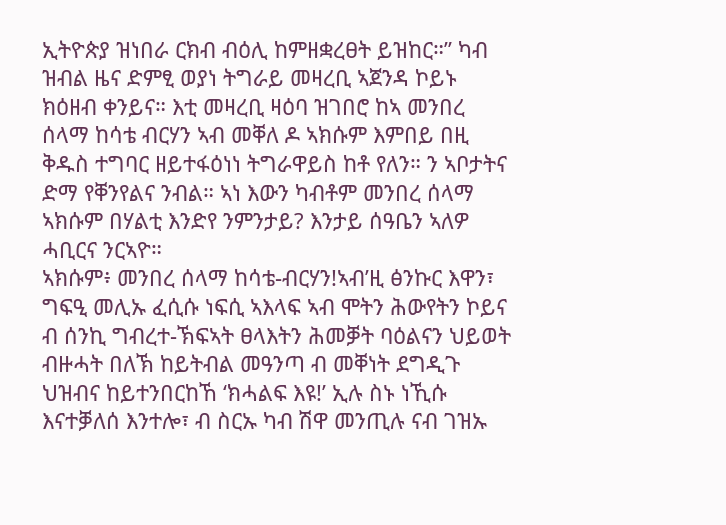ኢትዮጵያ ዝነበራ ርክብ ብዕሊ ከምዘቋረፀት ይዝከር።” ካብ ዝብል ዜና ድምፂ ወያነ ትግራይ መዛረቢ ኣጀንዳ ኮይኑ ክዕዘብ ቀንይና። እቲ መዛረቢ ዛዕባ ዝገበሮ ከኣ መንበረ ሰላማ ከሳቴ ብርሃን ኣብ መቐለ ዶ ኣክሱም እምበይ በዚ ቅዱስ ተግባር ዘይተፋዕነነ ትግራዋይስ ከቶ የለን። ን ኣቦታትና ድማ የቐንየልና ንብል። ኣነ እውን ካብቶም መንበረ ሰላማ ኣክሱም በሃልቲ እንድየ ንምንታይ? እንታይ ሰዓቤን ኣለዎ ሓቢርና ንርኣዮ።
ኣክሱም፥ መንበረ ሰላማ ከሳቴ-ብርሃን!ኣብ’ዚ ፅንኩር እዋን፣ ግፍዒ መሊኡ ፈሲሱ ነፍሲ ኣእላፍ ኣብ ሞትን ሕውየትን ኮይና ብ ሰንኪ ግብረተ-ኽፍኣት ፀላእትን ሕመቓት ባዕልናን ህይወት ብዙሓት በለኽ ከይትብል መዓንጣ ብ መቐነት ደግዲጉ ህዝብና ከይተንበርከኸ ‘ክሓልፍ እዩ!’ ኢሉ ስኑ ነኺሱ እናተቓለሰ እንተሎ፣ ብ ስርኡ ካብ ሽዋ መንጢሉ ናብ ገዝኡ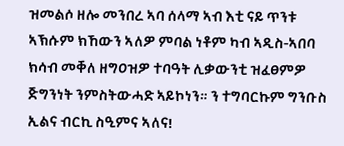ዝመልሶ ዘሎ መንበረ ኣባ ሰላማ ኣብ እቲ ናይ ጥንቱ ኣኽሱም ክኸውን ኣለዎ ምባል ነቶም ካብ ኣዲስ-ኣበባ ክሳብ መቐለ ዘግዐዝዎ ተባዓት ሊቃውንቲ ዝፈፀምዎ ጅግንነት ንምስትውሓድ ኣይኮነን። ን ተግባርኩም ግንቡስ ኢልና ብርኪ ስዒምና ኣለና!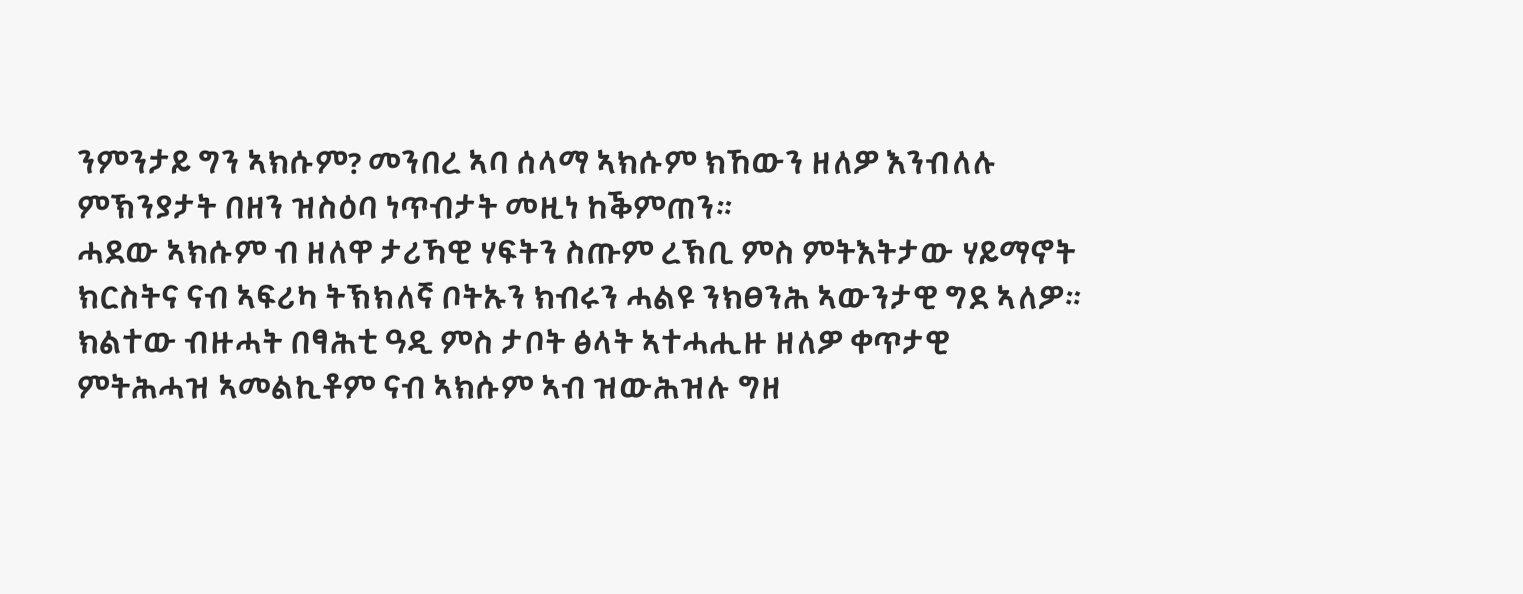ንምንታይ ግን ኣክሱም? መንበረ ኣባ ሰላማ ኣክሱም ክኸውን ዘለዎ እንብለሉ ምኽንያታት በዘን ዝስዕባ ነጥብታት መዚነ ከቕምጠን።
ሓደው ኣክሱም ብ ዘለዋ ታሪኻዊ ሃፍትን ስጡም ረኽቢ ምስ ምትእትታው ሃይማኖት ክርስትና ናብ ኣፍሪካ ትኽክለኛ ቦትኡን ክብሩን ሓልዩ ንክፀንሕ ኣውንታዊ ግደ ኣለዎ።
ክልተው ብዙሓት በፃሕቲ ዓዲ ምስ ታቦት ፅላት ኣተሓሒዙ ዘለዎ ቀጥታዊ ምትሕሓዝ ኣመልኪቶም ናብ ኣክሱም ኣብ ዝውሕዝሉ ግዘ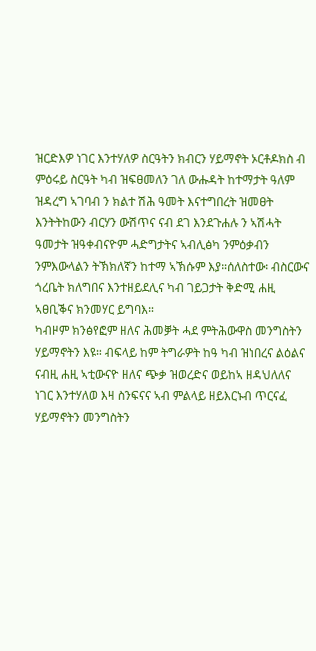ዝርድእዎ ነገር እንተሃለዎ ስርዓትን ክብርን ሃይማኖት ኦርቶዶክስ ብ ምዕሩይ ስርዓት ካብ ዝፍፀመለን ገለ ውሑዳት ከተማታት ዓለም ዝዳረግ ኣገባብ ን ክልተ ሽሕ ዓመት እናተግበረት ዝመፀት እንትትከውን ብርሃን ውሽጥና ናብ ደገ እንደጉሐሉ ን ኣሽሓት ዓመታት ዝዓቀብናዮም ሓድግታትና ኣብሊፅካ ንምዕቃብን ንምእውላልን ትኽክለኛን ከተማ ኣኽሱም እያ።ሰለስተው፡ ብስርውና ጎረቤት ክለግበና እንተዘይደሊና ካብ ገይጋታት ቅድሚ ሐዚ ኣፀቢቕና ክንመሃር ይግባእ።
ካብዞም ክንፅየፎም ዘለና ሕመቓት ሓደ ምትሕውዋስ መንግስትን ሃይማኖትን እዩ። ብፍላይ ከም ትግራዎት ከዓ ካብ ዝነበረና ልዕልና ናብዚ ሐዚ ኣቲውናዮ ዘለና ጭቃ ዝወረድና ወይከኣ ዘዳህለለና ነገር እንተሃለወ እዛ ስንፍናና ኣብ ምልላይ ዘይእርኑብ ጥርናፈ ሃይማኖትን መንግስትን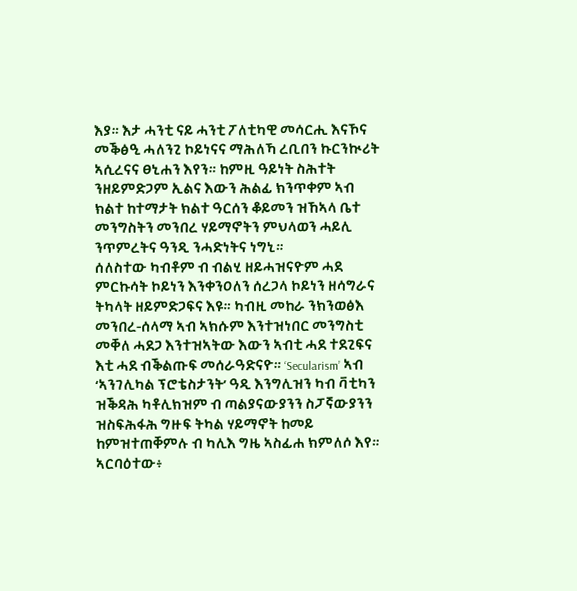እያ። እታ ሓንቲ ናይ ሓንቲ ፖለቲካዊ መሳርሒ እናኾና መቕፅዒ ሓለንጊ ኮይነናና ማሕለኻ ረቢበን ኩርንኲሪት ኣሲረናና ፀኒሐን እየን። ከምዚ ዓይነት ስሕተት ንዘይምድጋም ኢልና እውን ሕልፊ ክንጥቀም ኣብ ክልተ ከተማታት ክልተ ዓርሰን ቆይመን ዝኸኣላ ቤተ መንግስትን መንበረ ሃይማኖትን ምህላወን ሓይሊ ንጥምረትና ዓንዲ ንሓድነትና ነግኒ።
ሰለስተው ካብቶም ብ ብልሂ ዘይሓዝናዮም ሓደ ምርኩሳት ኮይነን እንቀንዐለን ሰረጋላ ኮይነን ዘሳግራና ትካላት ዘይምድጋፍና እዩ። ካብዚ መከራ ንክንወፅእ መንበረ-ሰላማ ኣብ ኣክሱም እንተዝነበር መንግስቲ መቐለ ሓደጋ እንተዝኣትው እውን ኣብቲ ሓደ ተደጊፍና እቲ ሓደ ብቕልጡፍ መሰራዓድናዮ። ‘Secularism’ ኣብ ‘ኣንገሊካል ፕሮቴስታንት’ ዓዲ እንግሊዝን ካብ ቫቲካን ዝቕዳሕ ካቶሊክዝም ብ ጣልያናውያንን ስፓኛውያንን ዝስፍሕፋሕ ግዙፍ ትካል ሃይማኖት ከመይ ከምዝተጠቐምሉ ብ ካሊእ ግዜ ኣስፊሐ ክምለሶ እየ።
ኣርባዕተው፥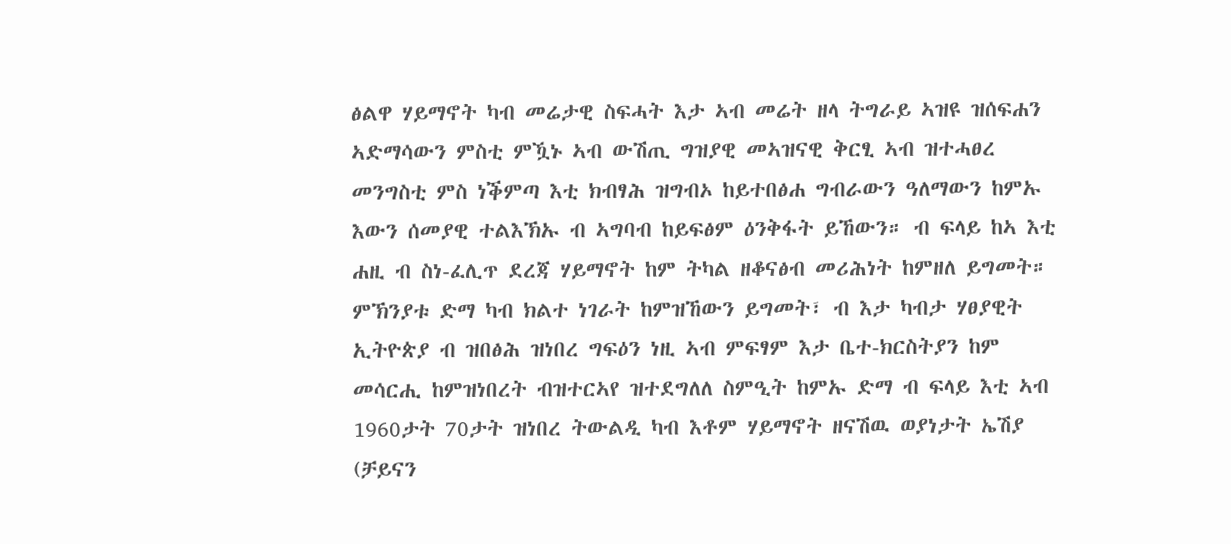ፅልዋ ሃይማኖት ካብ መሬታዊ ስፍሓት እታ ኣብ መሬት ዘላ ትግራይ ኣዝዩ ዝሰፍሐን ኣድማሳውን ምስቲ ምዃኑ ኣብ ውሽጢ ግዝያዊ መኣዝናዊ ቅርፂ ኣብ ዝተሓፀረ መንግስቲ ምስ ነቕምጣ እቲ ክብፃሕ ዝግብኦ ከይተበፅሐ ግብራውን ዓለማውን ከምኡ እውን ሰመያዊ ተልእኽኡ ብ ኣግባብ ከይፍፅም ዕንቅፋት ይኸውን። ብ ፍላይ ከኣ እቲ ሐዚ ብ ስነ-ፈሊጥ ደረጃ ሃይማኖት ከም ትካል ዘቆናፅብ መሪሕነት ከምዘለ ይግመት። ምኽንያቱ ድማ ካብ ክልተ ነገራት ከምዝኸውን ይግመት፣ ብ እታ ካብታ ሃፀያዊት ኢትዮጵያ ብ ዝበፅሕ ዝነበረ ግፍዕን ነዚ ኣብ ምፍፃም እታ ቤተ-ክርስትያን ከም መሳርሒ ከምዝነበረት ብዝተርኣየ ዝተደግለለ ስምዒት ከምኡ ድማ ብ ፍላይ እቲ ኣብ 1960ታት 70ታት ዝነበረ ትውልዲ ካብ እቶም ሃይማኖት ዘናሽዉ ወያነታት ኤሽያ (ቻይናን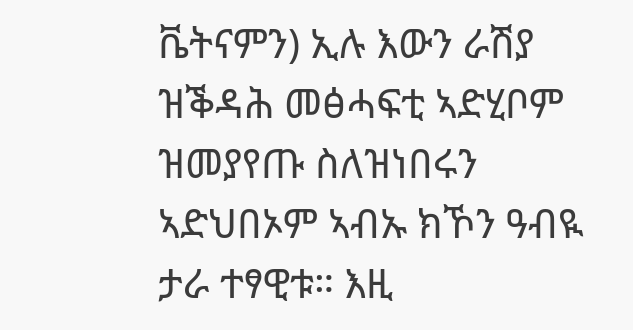ቬትናምን) ኢሉ እውን ራሽያ ዝቕዳሕ መፅሓፍቲ ኣድሂቦም ዝመያየጡ ስለዝነበሩን ኣድህበኦም ኣብኡ ክኾን ዓብዪ ታራ ተፃዊቱ። እዚ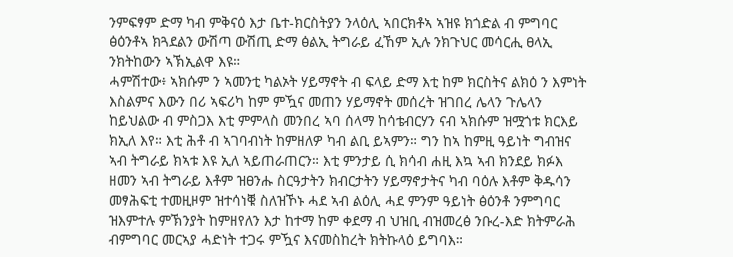ንምፍፃም ድማ ካብ ምቅናዕ እታ ቤተ-ክርስትያን ንላዕሊ ኣበርክቶኣ ኣዝዩ ክጎድል ብ ምግባር ፅዕንቶኣ ክጓደልን ውሽጣ ውሽጢ ድማ ፅልኢ ትግራይ ፈኸም ኢሉ ንክጉህር መሳርሒ ፀላኢ ንክትከውን ኣኽኢልዋ እዩ።
ሓምሽተው፥ ኣክሱም ን ኣመንቲ ካልኦት ሃይማኖት ብ ፍላይ ድማ እቲ ከም ክርስትና ልክዕ ን እምነት እስልምና እውን በሪ ኣፍሪካ ከም ምዃና መጠን ሃይማኖት መሰረት ዝገበረ ሌላን ጉሌላን ከይህልው ብ ምስጋእ እቲ ምምላስ መንበረ ኣባ ሰላማ ከሳቴብርሃን ናብ ኣክሱም ዝሟጎቱ ክርእይ ክኢለ እየ። እቲ ሕቶ ብ ኣገባብነት ከምዘለዎ ካብ ልቢ ይኣምን። ግን ከኣ ከምዚ ዓይነት ግብዝና ኣብ ትግራይ ክኣቱ እዩ ኢለ ኣይጠራጠርን። እቲ ምንታይ ሲ ክሳብ ሐዚ እኳ ኣብ ክንደይ ክፉእ ዘመን ኣብ ትግራይ እቶም ዝፀንሑ ስርዓታትን ክብርታትን ሃይማኖታትና ካብ ባዕሉ እቶም ቅዱሳን መፃሕፍቲ ተመዚዞም ዝተሳነቑ ስለዝኾኑ ሓደ ኣብ ልዕሊ ሓደ ምንም ዓይነት ፅዕንቶ ንምግባር ዝእምተሉ ምኽንያት ከምዘየለን እታ ከተማ ከም ቀደማ ብ ህዝቢ ብዝመረፅ ንቡረ-እድ ክትምራሕ ብምግባር መርኣያ ሓድነት ተጋሩ ምዃና እናመስከረት ክትኩላዕ ይግባእ።